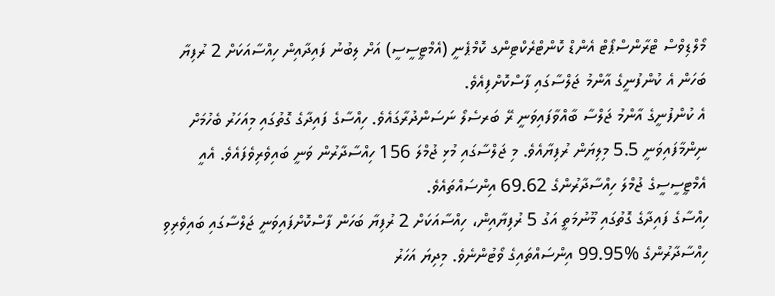މޯލްޑިވްސް ޓްރާންސްޕޯޓް އެންޑް ކޮންޓްރެކްޓިންގ ކޮމްޕެނީ (އެމްޓީސީސީ) އަށް ލިބުނު ފައިދާއިން ހިއްސާއަކަށް 2 ރުފިޔާ ބަހަން އެ ކުންފުނީގެ އާންމު ޖަލްސާގައި ފާސްކޮށްފިއެވެ.
އެ ކުންފުނީގެ އާންމު ޖަލްސާ ބާއްވާފައިވަނީ ރޭ ބަރސެލޯ ނަސަންދުރާގައެވެ. ހިއްސާގެ ފައިދާގެ ގޮތުގައި މިއަހަރު ބެހުމަށް ނިންމާފައިވަނީ 5.5 މިލިޔަން ރުފިޔާއެވެ. މި ޖަލްސާގައި މުޅި ޖުމްލަ 156 ހިއްސާދާރުން ވަނީ ބައިވެރިވެފައެވެ. އެއީ އެމްޓީސީސީގެ ޖުމްލަ ހިއްސާދާރުންގެ 69.62 އިންސައްތައެވެ.
ހިއްސާގެ ފައިދާގެ ގޮތުގައި މޫނުމަތީ އަގު 5 ރުފިޔާއިން، ހިއްސާއަކަށް 2 ރުފިޔާ ބަހަން ފާސްކޮށްފައިވަނީ ޖަލްސާގައި ބައިވެރިވި ހިއްސާދާރުންގެ %99.95 އިންސައްތައިގެ ވޯޓުންނެވެ. މިދިޔަ އަހަރު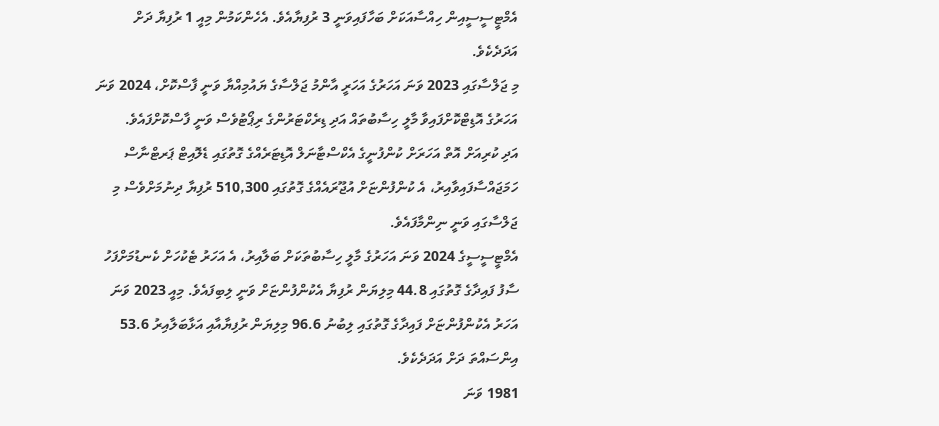އެމްޓީސީސީއިން ހިއްސާއަކަށް ބަހާފައިވަނީ 3 ރުފިޔާއެވެ. އެހެންކަމުން މިއީ 1 ރުފިޔާ ދަށް އަދަދެކެވެ.
މި ޖަލްސާގައި 2023 ވަނަ އަހަރުގެ އަހަރީ އާންމު ޖަލްސާގެ ޔައުމިއްޔާ ވަނީ ފާސްކޮށް، 2024 ވަނަ އަހަރުގެ އޮޑިޓްކޮށްފައިވާ މާލީ ހިސާބުތައް އަދި ޑިރެކްޓަރުންގެ ރިޕޯޓުވެސް ވަނީ ފާސްކޮށްފައެވެ.
އަދި ކުރިއަށް އޮތް އަހަރަށް ކުންފުނީގެ އެކްސްޓާނަލް އޮޑިޓަރެއްގެ ގޮތުގައި ޑެލޮއިޓް ޕަރޓްނާސް ހަމަޖައްސާފައިވާއިރު، އެ ކުންފުންޏަށް އުޖޫރައެއްގެ ގޮތުގައި 510,300 ރުފިޔާ ދިނުމަށްވެސް މި ޖަލްސާގައި ވަނީ ނިންމާފައެވެ.
އެމްޓީސީސީގެ 2024 ވަނަ އަހަރުގެ މާލީ ހިސާބުތަކަށް ބަލާއިރު، އެ އަހަރު ޓެކުހަށް ކެނޑުމަށްފަހު ސާފު ފައިދާގެ ގޮތުގައި 44.8 މިލިޔަން ރުފިޔާ އެކުންފުންޏަށް ވަނީ ލިބިފައެވެ. މިއީ 2023 ވަނަ އަހަރު އެކުންފުންޏަށް ފައިދާގެ ގޮތުގައި ލިބުނު 96.6 މިލިޔަން ރުފިޔާއާއި އަޅާބަލާއިރު 53.6 އިންސައްތަ ދަށް އަދަދެކެވެ.
1981 ވަނަ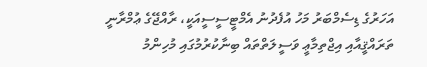އަހަރުގެ ޑިސެމްބަރު މަހު އުފެދުނު އެމްޓީސީސީއަކީ، ރާއްޖޭގެ ޢުމްރާނީ ތަރައްޤީއާއި އިޖްތިމާޢީ ވަސީލަތްތައް ބިނާކުރުމުގައި މުހިންމު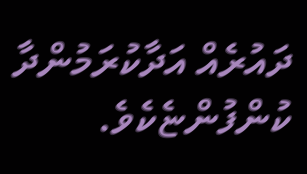ދައުރެއް އަދާކުރަމުންދާ ކުންފުންޏެކެވެ.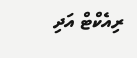ރިއެކްޓް އަދި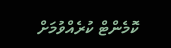ކޮމެންޓް ކުރެއްވުމަށް